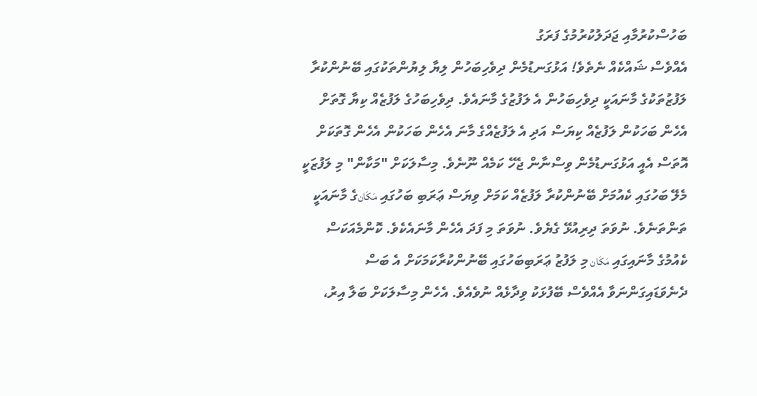ބަހުސްކުރުމާއި ޖަދަލުކުރުމުގެ ފަރަގު
އެއްވެސް ޝައްކެއް ނެތެވެ! އަޅުގަނޑުމެން ދިވެހިބަހުން ލިޔާ ލިޔުންތަކުގައި ބޭނުންކުރާ ލަފުޒުތަކުގެ މާނައަކީ ދިވެހިބަހުން އެ ލަފުޒުގެ މާނައެވެ. ދިވެހިބަހުގެ ލަފުޒެއް ކިޔާ ގޮތަށް އެހެން ބަހަކުން ލަފުޒެއް ކިޔަސް އަދި އެ ލަފުޒެއްގެ މާނަ އެހެން ބަހަކުން އެހެން ގޮތަކަށް އޮތަސް އެއީ އަޅުގަނޑުމެން ވިސްނާން ޖެހޭ ކަމެއް ނޫނެވެ. މިސާލަކަށް "މަކާން" މި ލަފުޒަކީ މެލޭ ބަހުގައި ކެއުމަށް ބޭނުންކުރާ ލަފުޒެއް ކަމަށް ވިޔަސް ޢަރަބި ބަހުގައި مَكَانގެ މާނައަކީ ތަންތަނެވެ. ނުވަތަ ދިރިއުޅޭ ގެޔެވެ. ނުވަތަ މި ފަދަ އެހެން މާނައެކެވެ. ކޮންމެއަކަސް ކެއުމުގެ މާނައިގައި مَكَان މި ލަފުޒު ޢަރަބިބަހުގައި ބޭނުންކުރާކަމަކަށް އެ ބަސް ދެނެވަޑައިގަންނަވާ އެއްވެސް ބޭފުޅަކު ވިދާޅެއް ނުވެއެވެ. އެހެން މިސާލަކަށް ބަލާ އިރު،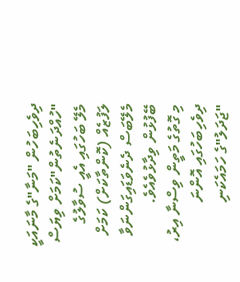ދިވެހިބަހުން "މަނާ"ގެ މާނައަކީ "ހުއްދަނެތުން"ކަމަށް ވިޔަސް މެލޭ ބަހުގައި އެއީ ސުވާލުގެ ލަފުޒެއް (ކޮންތާކަށް) ކަމަށް މެލޭބަސް ދެނެވަޑައިގަންނަވާ ބޭފުޅުން ވިދާޅުވެއެވެ.
މި ގޮތުގެ މަތީން ވިސްނާ އިރު، ދިވެހިބަހުގައި އޮންނަ "ޖަދަލު"ގެ ހަމައެކަނި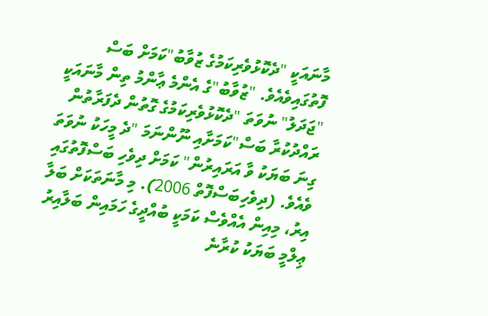މާނައަކީ "ދެކޮޅުވެރިކަމުގެ ޒުވާބު"ކަމަށް ބަސް ފޮތުގައިވެއެވެ. "ޒުވާބު"ގެ އެންމެ ޢާންމު ތިން މާނައަކީ "ޖަދަލު" ނުވަތަ "ދެކޮޅުވެރިކަމުގެ ގޮތުން ދެފަރާތުން ރައްދުކުރާ ބަސް"ކަމަށާއި ނޫންނަމަ "ދެ މީހަކު ނުވަތަ ގިނަ ބަޔަކު ވާ އަރައިރުން" ކަމަށް ދިވެހި ބަސްފޮތުގައި ވެއެވެ. (ދިވެހިބަސްފޮތް 2006). މި މާނަތަކަށް ބަލާ އިރު، މިއިން އެއްވެސް ކަމަކީ ބުއްދީގެ ހަމައިން ބަލާއިރު ޢިލްމީ ބަޔަކު ކުރާނެ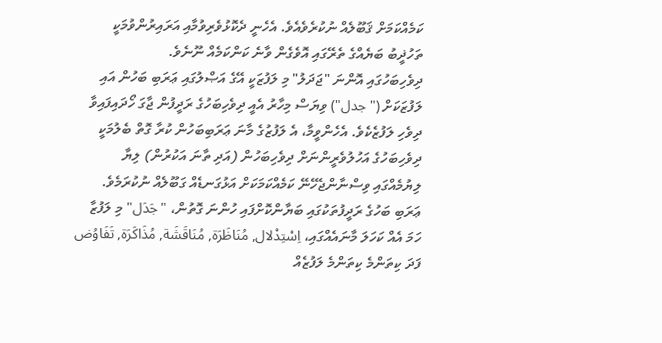ކަމެއްކަމަށް ޤަބޫލެއް ނުކުރެވެއެވެ. އެހެނީ ދެކޮޅުވެރިވުމާއި އަރައިރުންވުމަކީ ތަހުޛީބު ބަޔެއްގެ ތެރޭގައި އޮވެގެން ވާނެ ކަންކަމެއް ނޫނެވެ.
ދިވެހިބަހުގައި އޮންނަ "ޖަދަލު" މި ލަފުޒަކީ އޭގެ އަޞްލުގައި ޢަރަބި ބަހުން އައި ލަފުޒަކަށް ("جدل") ވިޔަސް މިހާރު އެއީ ދިވެހިބަހުގެ ރަދީފުން ޖާގަ ހޯދައިފައިވާ ދިވެހި ލަފުޒެކެވެ. އެހެންވީމާ، އެ ލަފުޒުގެ މާނަ ޢަރަބިބަހުން ކުރާ ގޮތް ބެލުމަކީ ދިވެހިބަހުގެ އަހުލުވެރީންނަށް ދިވެހިބަހުން (އަދި ތާނަ އަކުރުން) ލިޔާ ލިޔުމެއްގައި ވިސްނާންޖެހޭނޭ ކަމެއްކަމަކަށް އަޅުގަނޑެއް ގަބޫލެއް ނުކުރަމެވެ. ޢަރަބި ބަހުގެ ރަދީފުތަކުގައި ބަޔާންކޮށްފައި ހުންނަ ގޮތުން، "جَدَل" މި ލަފުޒާ ހަމަ އެއް ކަހަލަ މާނައެއްގައި، اِسْتِدْلال, مُنَاظَرَة, مُنَاقَشَة, مُذَاكَرَة, تَفَاوُض ފަދަ ކިތަންމެ ކިތަންމެ ލަފުޒެއް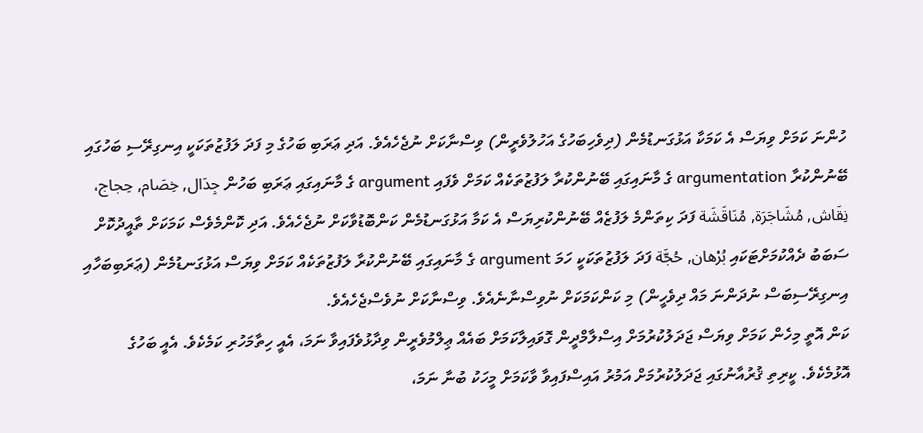ހުންނަ ކަމަށް ވިޔަސް އެ ކަމަކާ އަޅުގަނޑުމެން (ދިވެހިބަހުގެ އަހުލުވެރީން) ވިސްނާކަށް ނުޖެހެއެވެ. އަދި ޢަރަބި ބަހުގެ މި ފަދަ ލަފުޒުތަކަކީ އިނގިރޭސި ބަހުގައި ބޭނުންކުރާ argumentation ގެ މާނައިގައި ބޭނުންކުރާ ލަފުޒުތަކެއް ކަމަށް ވެފައި argument ގެ މާނައިގައި ޢަރަބި ބަހުން جِدَال, خِصَام, حِجاج، نِقَاش, مُشَاجَرَة, مُنَاقَشَة ފަދަ ކިތަންމެ ލަފުޒެއް ބޭނުންކުރިޔަސް އެ ކަމާ އަޅުގަނޑުމެން ކަންބޮޑުވާކަށް ނުޖެހެއެވެ. އަދި ކޮންމެވެސް ކަމަކަށް ތާއީދުކޮށް ސަބަބު ދެއްކުމަށްޓަކައި بُرْهان, حُجَّة ފަދަ ލަފުޒުތަކަކީ ހަމަ argument ގެ މާނައިގައި ބޭނުންކުރާ ލަފުޒުތަކެއް ކަމަށް ވިޔަސް އަޅުގަނޑުމެން (ޢަރަބިބަހާއި އިނގިރޭސިބަސް ނުދަންނަ މައް ދިވެހީން) މި ކަންކަމަކަށް ނުވިސްނާނެއެވެ. ވިސްނާކަށް ނުވެސްޖެހެއެވެ.
ކަން އޮތީ މިހެން ކަމަށް ވިޔަސް ޖަދަލުކުރުމަށް އިސްލާމްދީން ގޮވައިލާކަމަށް ބައެއް ޢިލްމުވެރީން ވިދާޅުވެފައިވާ ނަމަ، އެއީ ހިތާމަހުރި ކަމެކެވެ. އެއީ ބަހުގެ އޮޅުމެކެވެ. ކީރިތި ޤުރުއާނުގައި ޖަދަލުކުރުމަށް އަމުރު އައިސްފައިވާ ވާކަމަށް މީހަކު ބުނާ ނަމަ،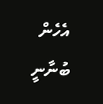އެހެން ބުނާނީ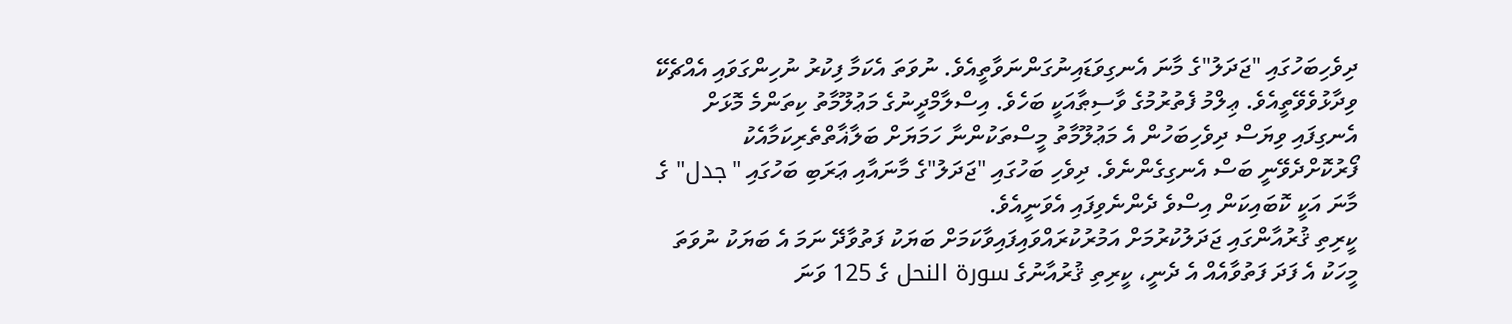ދިވެހިބަހުގައި "ޖަދަލު"ގެ މާނަ އެނގިވަޑައިނުގަންނަވާތީއެވެ. ނުވަތަ އެކަމާ ފިކުރު ނުހިންގަވައި އެއްޗެކޭ ވިދާޅުވެވޭތީއެވެ. ޢިލްމު ފެތުރުމުގެ ވާސިޠާއަކީ ބަހެވެ. އިސްލާމްދީނުގެ މަޢުލޫމާތު ކިތަންމެ މޮޅަށް އެނގިފައި ވިޔަސް ދިވެހިބަހުން އެ މަޢުލޫމާތު މީސްތަކުންނާ ހަމަޔަށް ބަލާޣާތްތެރިކަމާއެކު ފޯރުކޮށްދެވޭނީ ބަސް އެނގިގެންނެވެ. ދިވެހި ބަހުގައި "ޖަދަލު"ގެ މާނައާއި ޢަރަބި ބަހުގައި "جدل" ގެ މާނަ އަކީ ކޮބައިކަން އިސްވެ ދެންނެވިފައި އެވަނީއެވެ.
ކީރިތި ޤުރުއާންގައި ޖަދަލުކުރުމަށް އަމުރުކުރައްވައިފައިވާކަމަށް ބަޔަކު ފަތުވާދޭ ނަމަ އެ ބަޔަކު ނުވަތަ މީހަކު އެ ފަދަ ފަތުވާއެއް އެ ދެނީ، ކީރިތި ޤުރުއާނުގެ سورة النحل ގެ 125 ވަނަ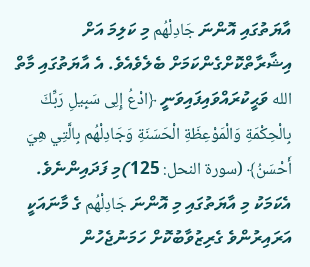އާޔަތުގައި އޮންނަ جَادِلْهُم މި ކަލިމަ އަށް އިޝާރާތްކޮށްގެންކަމަށް ބެލެވެއެވެ. އެ އާޔަތުގައި މާތް الله ވަޙީކުރައްވައިފައިވަނީ ﴿ادْعُ إِلِى سَبِيلِ رَبِّكَ بِالْحِكْمَةِ وَالْمَوْعِظَةِ الْحَسَنَةِ وَجَادِلْهُم بِالَّتِي هِيَ أَحْسَنُ﴾ (سورة النحل: 125)މި ފަދައިންނެވެ. އެކަމަކު މި އާޔަތުގައި މި އޮންނަ جَادِلْهُم ގެ މާނައަކީ އަރައިރުންވެ ގެރިޒުވާބުކޮށް ހަމަނުޖެހުން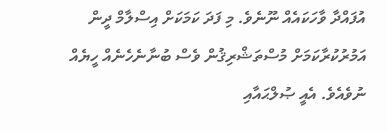އުފައްދާ ވާހަކައެއް ނޫނެވެ. މި ފަދަ ކަމަކަށް އިސްލާމް ދީން އަމުރުކުރާކަމަށް މުސްތަޝްރިޤުން ވެސް ބުނާނެހެނެއް ހީޔެއް ނުވެއެވެ. އެއީ ޞުލްޙައާއި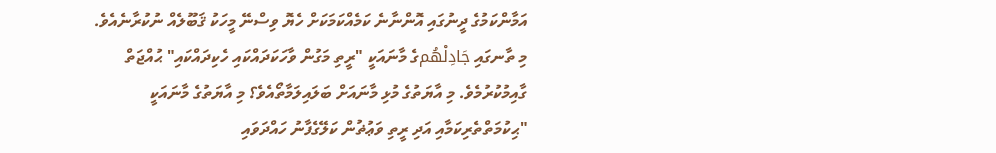އަމާންކަމުގެ ދީނުގައި އޮންނާނެ ކަމެއްކަމަކަށް ހެޔޮ ވިސްނޭ މީހަކު ޤަބޫލެއް ނުކުރާނެއެވެ. މި ތާނގައި جَادِلْهُمގެ މާނައަކީ "ރީތި މަގުން ވާހަކަދައްކައި ހެކިދައްކައި" ޙުއްޖަތް ގާއިމުކުރުމެވެ. މި އާޔަތުގެ މުޅި މާނައަށް ބަލައިލަމާތޯއެވެ؟ މި އާޔަތުގެ މާނައަކީ "ޙިކުމަތްތެރިކަމާއި އަދި ރީތި ވަޢުޡުން ކަލޭގެފާނު ހައްދަވައި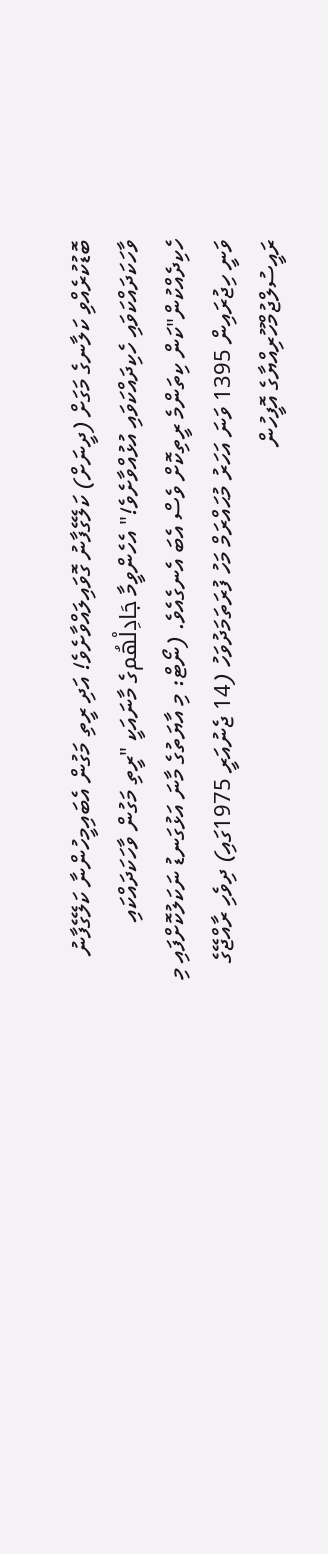ބޮޑުކުރެއްވި ކަލާނގެ މަގަށް (ދީނަށް) ކަލޭގެފާނު ގޮވައިލައްވާށެވެ! އަދި ރީތި މަގުން އެބައިމީހުންނާ ކަލޭގެފާނު ވާހަކަދައްކަވައި ހެކިދައްކަވައި އުޅުއްވާށެވެ!" އެހެންވީމާ جَادِلْهُمގެ މާނައަކީ "ރީތި މަގުން ވާހަކަދައްކައި ހެކިދެއްކުން"ކަން ކިތަންމެ ރީތިކޮށް ވެސް އެބަ އެނގެއެވެ. (ނޯޓް: މި އާޔަތުގެ މާނަ އަޅުގަނޑު ނަކަލުކޮށްފައި މި ވަނީ ހިޖުރައިން 1395 ވަނަ އަހަރު މުޙައްރަމް މަހު ފުރަތަމަދުވަހު (14 ޖެނުއަރީ 1975ގައި) ދިވެހި ރާއްޖޭގެ ރައީސުލްޖުމްހޫރިއްޔާގެ އޮފީހުން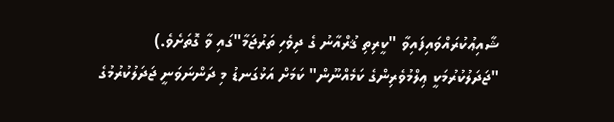ޝާއިޢުކުރައްވައިފައިވާ "ކީރިތި ޤުރްއާނު ގެ ދިވެހި ތަރުޖަމާ"ގައި ވާ ގޮތަށެވެ.)
"ޖަދަލުކުރުމަކީ ޢިލްމުވެރިންގެ ކަމެއްނޫން" ކަމަށް އަޅުގަނޑު މި ދަންނަވަނީ ޖަދަލުކުރުމުގެ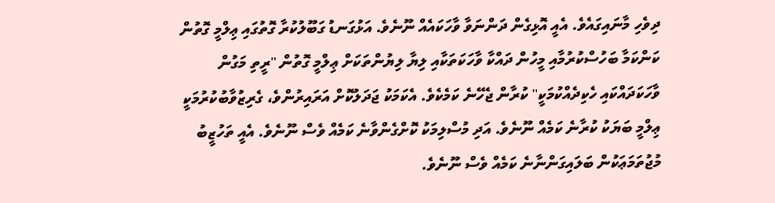ދިވެހި މާނައިގައެވެ. އެއީ އޮޅިގެން ދަންނަވާ ވާހަކައެއް ނޫނެވެ. އަޅުގަނޑު ގަބޫލުކުރާ ގޮތުގައި ޢިލްމީ ގޮތުން ކަންކަމާ ބަހުސްކުރުމާއި މީހުން ދައްކާ ވާހަކަތަކާއި ލިޔާ ލިޔުންތަކަށް ޢިލްމީ ގޮތުން "ރީތި މަގުން ވާހަކަދައްކައި ހެކިދެއްކުމަކީ" ކުރާން ޖެހޭނެ ކަމެކެވެ. އެކަމަކު ޖަދަލުކޮށް އަރައިރުންވެ، ގެރިޒުވާބުކުރުމަކީ ޢިލްމީ ބަޔަކު ކުރާނެ ކަމެއް ނޫނެވެ. އަދި މުސްލިމަކު ކޮށްގެންވާނެ ކަމެއް ވެސް ނޫނެވެ. އެއީ ތަހުޒީބު މުޖުތަމަޢަކުން ބަލައިގަންނާނެ ކަމެއް ވެސް ނޫނެވެ.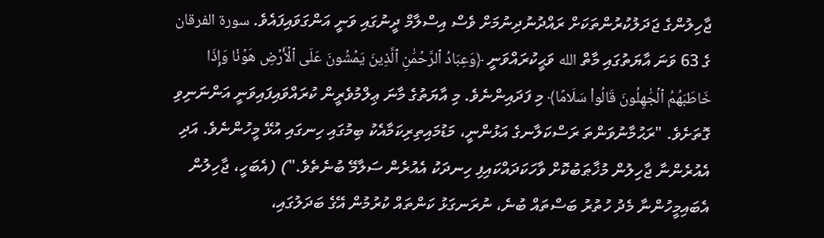ޖާހިލުންގެ ޖަދަލުކުރުންތަކަށް ރައްދުނުދިނުމަށް ވެސް އިސްލާމް ދީނުގައި ވަނީ އަންގަވައިފައެވެ. سورة الفرقان ގެ 63 ވަނަ އާޔަތުގައި މާތް الله ވަޙީކުރައްވަނީ ﴿وَعِبَادُ ٱلرَّحۡمَٰنِ ٱلَّذِينَ يَمۡشُونَ عَلَى ٱلۡأَرۡضِ هَوۡنٗا وَإِذَا خَاطَبَهُمُ ٱلۡجَٰهِلُونَ قَالُواْ سَلَامًا﴾ މި ފަދައިންނެވެ. މި އާޔަތުގެ މާނަ ޢިލްމުވެރީން ކުރައްވައިފައިވަނީ އަންނަނިވި ގޮތަށެވެ. "ރަޙުމާނުވަންތަ ރަސްކަލާނގެ އަޅުންނީ، މަޑުމައިތިރިކަމާއެކު ބިމުގައި ހިނގައި އުޅޭ މީހުންނެވެ. އަދި އެއުރެންނާ ޖާހިލުން މުޚާޠަބުކޮށް ވާހަކަދައްކައިފި ހިނދަކު އެއުރެން ސަލާމޭ ބުނެތެވެ.") (އެބަހީ، ޖާހިލުން އެބައިމީހުންނާ މެދު ހުތުރު ބަސްތައް ބުނެ، ނުރަނގަޅު ކަންތައް ކުރުމުން އޭގެ ބަދަލުގައި،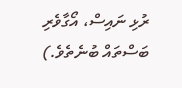ރުޅި ނައިސް، އޯގާވެރި ބަސްތައް ބުނެތެވެ.)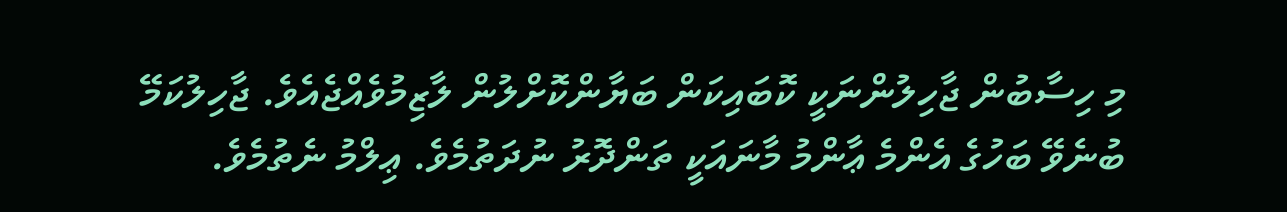މި ހިސާބުން ޖާހިލުންނަކީ ކޮބައިކަން ބަޔާންކޮށްލުން ލާޒިމުވެއްޖެއެވެ. ޖާހިލުކަމޭ ބުނެވޭ ބަހުގެ އެންމެ ޢާންމު މާނައަކީ ތަންދޮރު ނުދަތުމެވެ. ޢިލްމު ނެތުމެވެ.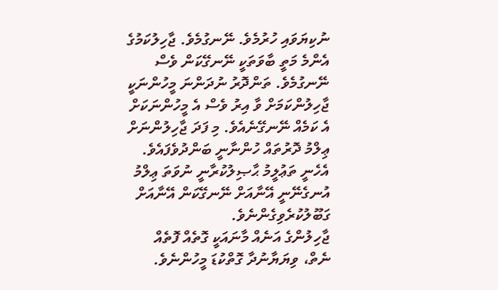ނުކިޔަވައި ހުރުމެވެ. ނޭނގުމެވެ. ޖާހިލުކަމުގެ އެންމެ މަތީ ބާވަތަކީ ނޭނގޭކަން ވެސް ނޭނގުމެވެ. ތަންދޮރު ނުދަންނަ މީހުންނަކީ ޖާހިލުންކަމަށް ވާ އިރު ވެސް އެ މީހުންނަކަށް އެ ކަމެއް ނޭނގޭނެއެވެ. މި ފަދަ ޖާހިލުންނަށް ޢިލްމު ދޮރުތައް ހުންނާނީ ބަންދުވެފައެވެ. އެހެނީ ތަޢުލީމު ޙާޞިލުކުރާނީ ނުވަތަ ޢިލްމު އުނގެނޭނީ އޭނާއަށް ނޭނގޭކަން އޭނާއަށް ގަބޫލުކުރެވިގެންނެވެ.
ޖާހިލުންގެ އަނެއް މާނައަކީ ގޮތެއް ފޮތެއް ނެތް، ވިޔަޔާނުދާ ގޮތްކުޑަ މީހުންނެވެ.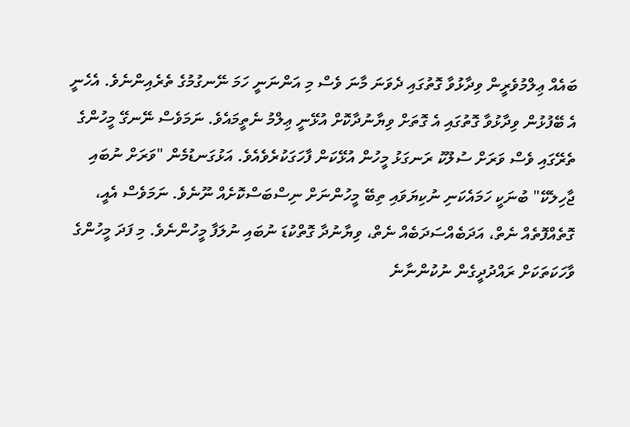ބައެއް ޢިލްމުވެރީން ވިދާޅުވާ ގޮތުގައި ދެވަނަ މާނަ ވެސް މި އަންނަނީ ހަމަ ނޭނގުމުގެ ތެރެއިންނެވެ. އެހެނީ އެ ބޭފުޅުން ވިދާޅުވާ ގޮތުގައި އެ ގޮތަށް ވިޔާނުދާކޮށް އުޅޭނީ ޢިލްމު ނެތީމައެވެ. ނަމަވެސް ނޭނގޭ މީހުންގެ ތެރޭގައި ވެސް ވަރަށް ސުލޫކު ރަނގަޅު މީހުން އުޅޭކަން ފާހަގަކުރެވެއެވެ. އަޅުގަނޑުމެން "ވަރަށް ނުބައި ޖާހިލެކޭ" ބުނަކީ ހަމައެކަނި ނުކިޔަވައި ތިބޭ މީހުންނަށް ނިސްބަސްކޮށެއް ނޫނެވެ. ނަމަވެސް އެއީ، ގޮތެއްފޮތެއް ނެތް، އަދަބެއްސަދަބެއް ނެތް، ވިޔާނުދާ ގޮތްކުޑަ ނުބައި ނުލަފާ މީހުންނެވެ. މި ފަދަ މީހުންގެ ވާހަކަތަކަށް ރައްދުދީގެން ނުކުންނާނެ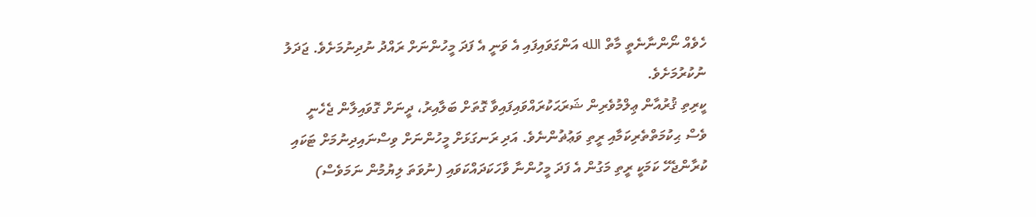ހެވެއް ނޯންނާނެތީ މާތް الله އަންގަވައިފައި އެ ވަނީ އެ ފަދަ މީހުންނަށް ރައްދު ނުދިނުމަށެވެ. ޖަދަލު ނުކުރުމަށެވެ.
ކީރިތި ޤުރުއާން ޢިލްމުވެރިން ޝަރަޙަކުރައްވައިފައިވާ ގޮތަށް ބަލާއިރު، ދީނަށް ގޮވައިލާން ޖެހެނީ ވެސް ޙިކުމަތްތެރިކަމާއި ރީތި ވަޢުޡުންނެވެ. އަދި ރަނގަޅަށް މީހުންނަށް ވިސްނައިދިނުމަށް ޓަކައި ކުރާންޖެހޭ ކަމަކީ ރީތި މަގުން އެ ފަދަ މީހުންނާ ވާހަކަދައްކަވައި (ނުވަތަ ލިޔުމުން ނަމަވެސް)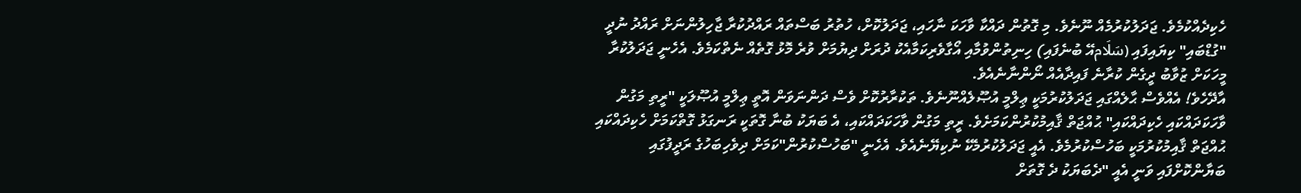ހެކިދެއްކުމެވެ. ޖަދަލުކުރުމެއް ނޫނެވެ. މި ގޮތުން ދައްކާ ވާހަކަ ނާހައި، ޖަދަލުކޮށް، ހުތުރު ބަސްތައް ރައްދުކުރާ ޖާހިލުންނަށް ރައްދު ނުދީ "ގުޑްބައި" ކިޔައިފައި (سَلَامއޭ ބުނެފައި) ހިނިތުންވުމާއި އޯގާވެރިކަމާއެކު ދުރަށް ދިޔުމަށް ވުރެ މޮޅު ގޮތެއް ނެތްކަމެވެ. އެހެނީ ޖަދަލުކުރާ މީހަކަށް ޒުވާބު ދީގެން ކުރާނެ ފައިދާއެއް ނޯންނާނެއެވެ.
އާދޭހެވެ! އެއްވެސް ޙާލެއްގައި ޖަދަލުކުރުމަކީ ޢިލްމީ އުޞޫލެއްނޫނެވެ. ތަކުރާރުކޮށް ވެސް ދަންނަވަން އޮތީ ޢިލްމީ އުޞޫލަކީ "ރީތި މަގުން ވާހަކަދައްކައި ހެކިދައްކައި" ޙުއްޖަތް ޤާއިމުކުރުންކަމަށެވެ. ރީތި މަގުން ވާހަކަދައްކައި، އެ ބަޔަކު ބުނާ ގޮތަކީ ރަނގަޅު ގޮތްކަމަށް ހެކިދައްކައި ޙުއްޖަތް ޤާއިމުކުރުމަކީ ބަހުސްކުރުމެވެ. އެއީ ޖަދަލުކުރުމެކޭ ނުކިޔޭނެއެވެ. އެހެނީ "ބަހުސްކުރުން"ކަމަށް ދިވެހިބަހުގެ ރަދީފުގައި ބަޔާންކޮށްފައި ވަނީ އެއީ "ދެބަޔަކު ދެ ގޮތަށް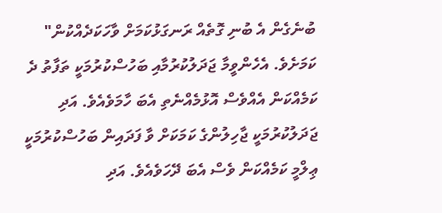ބުނެގެން އެ ބުނި ގޮތެއް ރަނގަޅުކަމަށް ވާހަކަދެއްކުން" ކަމަށެވެ. އެހެންވީމާ ޖަދަލުކުރުމާއި ބަހުސްކުރުމަކީ ތަފާތު ދެ ކަމެއްކަން އެއްވެސް އޮޅުމެއްނެތި އެބަ ހާމަވެއެވެ. އަދި ޖަދަލުކުރުމަކީ ޖާހިލުންގެ ކަމަކަށް ވާ ފަދައިން ބަހުސްކުރުމަކީ ޢިލްމީ ކަމެއްކަން ވެސް އެބަ ދޭހަވެއެވެ. އަދި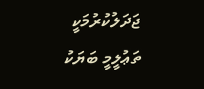ޖަދަލުކުރުމަކީ ތަޢުލީމީ ބަޔަކު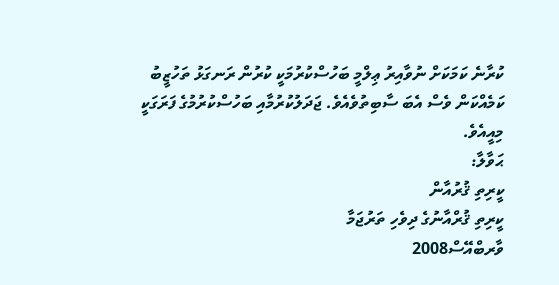ކުރާނެ ކަމަކަށް ނުވާއިރު ޢިލްމީ ބަހުސްކުރުމަކީ ކުރުން ރަނގަޅު ތަހުޒީބު ކަމެއްކަން ވެސް އެބަ ސާބިތުވެއެވެ. ޖަދަލުކުރުމާއި ބަހުސްކުރުމުގެ ފަރަގަކީ މިއީއެވެ.
ޙަވާލާ:
ކީރިތި ޤުރުއާން
ކީރިތި ޤުރްއާނުގެ ދިވެހި ތަރުޖަމާ
ވާރބްއޭސް2008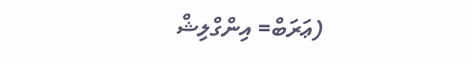(ޢަރަބް= އިންގްލިޝް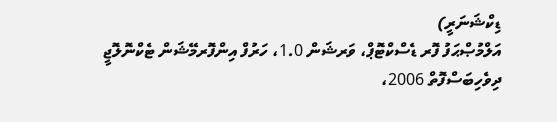ޑިކްޝަނަރީ)
އަލްމުޞްޙަފު ފޮރ ޑެސްކްޓޮޕް، ވަރޝަން 1.0، ހަރުފް އިންފޮރމޭޝަން ޓެކްނޮލޮޖީ
ދިވެހިބަސްފޮތް 2006،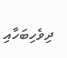ދިވެހިބަހާއި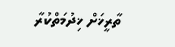ތާރީޚަށް ޚިދުމަތްކުރާ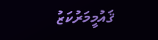ޤައުމީމަރުކަޒު